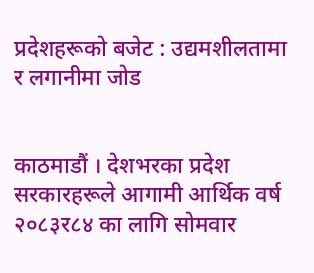प्रदेशहरूको बजेट : उद्यमशीलतामा र लगानीमा जोड


काठमाडौं । देशभरका प्रदेश सरकारहरूले आगामी आर्थिक वर्ष २०८३र८४ का लागि सोमवार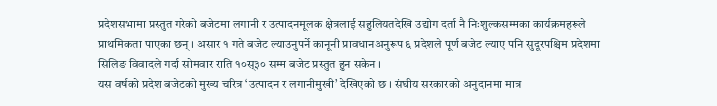प्रदेशसभामा प्रस्तुत गरेको बजेटमा लगानी र उत्पादनमूलक क्षेत्रलाई सहुलियतदेखि उद्योग दर्ता नै निःशुल्कसम्मका कार्यक्रमहरूले प्राथमिकता पाएका छन् । असार १ गते बजेट ल्याउनुपर्ने कानूनी प्रावधानअनुरूप ६ प्रदेशले पूर्ण बजेट ल्याए पनि सुदूरपश्चिम प्रदेशमा सिलिङ विवादले गर्दा सोमवार राति १०स्३० सम्म बजेट प्रस्तुत हुन सकेन ।
यस वर्षको प्रदेश बजेटको मुख्य चरित्र ‘उत्पादन र लगानीमुखी’ देखिएको छ । संघीय सरकारको अनुदानमा मात्र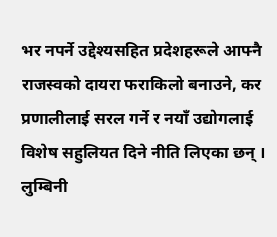भर नपर्ने उद्देश्यसहित प्रदेशहरूले आफ्नै राजस्वको दायरा फराकिलो बनाउने, कर प्रणालीलाई सरल गर्ने र नयाँ उद्योगलाई विशेष सहुलियत दिने नीति लिएका छन् ।
लुम्बिनी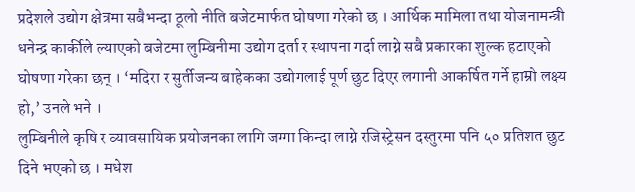प्रदेशले उद्योग क्षेत्रमा सबैभन्दा ठूलो नीति बजेटमार्फत घोषणा गरेको छ । आर्थिक मामिला तथा योजनामन्त्री धनेन्द्र कार्कीले ल्याएको बजेटमा लुम्बिनीमा उद्योग दर्ता र स्थापना गर्दा लाग्ने सबै प्रकारका शुल्क हटाएको घोषणा गरेका छन् । ‘मदिरा र सुर्तीजन्य बाहेकका उद्योगलाई पूर्ण छुट दिएर लगानी आकर्षित गर्ने हाम्रो लक्ष्य हो,’ उनले भने ।
लुम्बिनीले कृषि र व्यावसायिक प्रयोजनका लागि जग्गा किन्दा लाग्ने रजिस्ट्रेसन दस्तुरमा पनि ५० प्रतिशत छुट दिने भएको छ । मधेश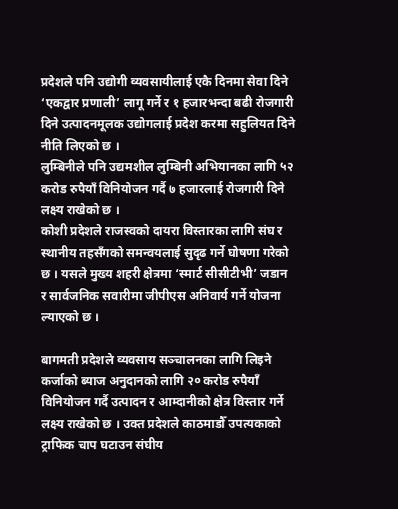प्रदेशले पनि उद्योगी व्यवसायीलाई एकै दिनमा सेवा दिने ‘एकद्वार प्रणाली’ लागू गर्ने र १ हजारभन्दा बढी रोजगारी दिने उत्पादनमूलक उद्योगलाई प्रदेश करमा सहुलियत दिने नीति लिएको छ ।
लुम्बिनीले पनि उद्यमशील लुम्बिनी अभियानका लागि ५२ करोड रुपैयाँ विनियोजन गर्दै ७ हजारलाई रोजगारी दिने लक्ष्य राखेको छ ।
कोशी प्रदेशले राजस्वको दायरा विस्तारका लागि संघ र स्थानीय तहसँगको समन्वयलाई सुदृढ गर्ने घोषणा गरेको छ । यसले मुख्य शहरी क्षेत्रमा ‘स्मार्ट सीसीटीभी’ जडान र सार्वजनिक सवारीमा जीपीएस अनिवार्य गर्ने योजना ल्याएको छ ।

बागमती प्रदेशले व्यवसाय सञ्चालनका लागि लिइने कर्जाको ब्याज अनुदानको लागि २० करोड रुपैयाँ विनियोजन गर्दै उत्पादन र आम्दानीको क्षेत्र विस्तार गर्ने लक्ष्य राखेको छ । उक्त प्रदेशले काठमाडौँ उपत्यकाको ट्राफिक चाप घटाउन संघीय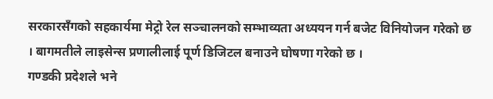सरकारसँगको सहकार्यमा मेट्रो रेल सञ्चालनको सम्भाव्यता अध्ययन गर्न बजेट विनियोजन गरेको छ । बागमतीले लाइसेन्स प्रणालीलाई पूर्ण डिजिटल बनाउने घोषणा गरेको छ ।
गण्डकी प्रदेशले भने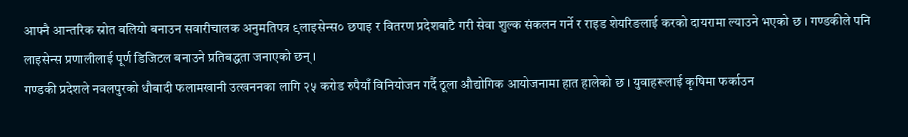आफ्नै आन्तरिक स्रोत बलियो बनाउन सवारीचालक अनुमतिपत्र ९लाइसेन्स० छपाइ र वितरण प्रदेशबाटै गरी सेवा शुल्क संकलन गर्ने र राइड शेयरिङलाई करको दायरामा ल्याउने भएको छ । गण्डकीले पनि लाइसेन्स प्रणालीलाई पूर्ण डिजिटल बनाउने प्रतिबद्धता जनाएको छन् ।
गण्डकी प्रदेशले नवलपुरको धौबादी फलामखानी उत्खननका लागि २५ करोड रुपैयाँ विनियोजन गर्दै ठूला औद्योगिक आयोजनामा हात हालेको छ । युवाहरूलाई कृषिमा फर्काउन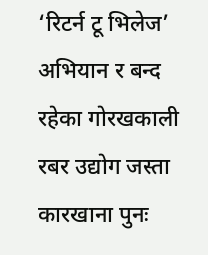‘रिटर्न टू भिलेज’ अभियान र बन्द रहेका गोरखकाली रबर उद्योग जस्ता कारखाना पुनः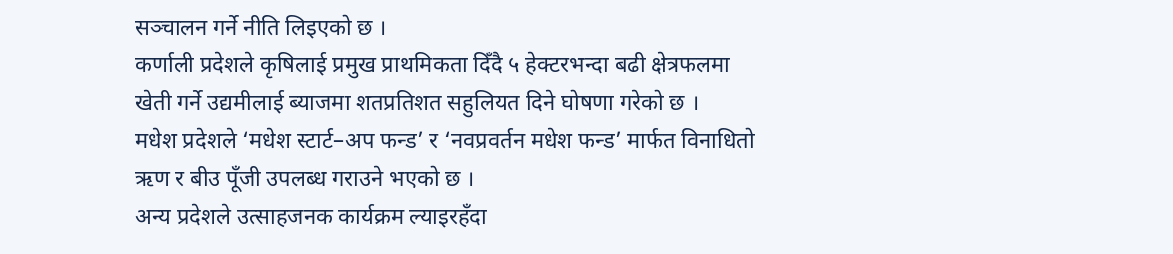सञ्चालन गर्ने नीति लिइएको छ ।
कर्णाली प्रदेशले कृषिलाई प्रमुख प्राथमिकता दिँदै ५ हेक्टरभन्दा बढी क्षेत्रफलमा खेती गर्ने उद्यमीलाई ब्याजमा शतप्रतिशत सहुलियत दिने घोषणा गरेको छ ।
मधेश प्रदेशले ‘मधेश स्टार्ट–अप फन्ड’ र ‘नवप्रवर्तन मधेश फन्ड’ मार्फत विनाधितो ऋण र बीउ पूँजी उपलब्ध गराउने भएको छ ।
अन्य प्रदेशले उत्साहजनक कार्यक्रम ल्याइरहँदा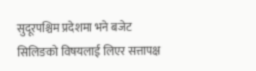सुदूरपश्चिम प्रदेशमा भने बजेट सिलिङको विषयलाई लिएर सत्तापक्ष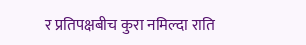र प्रतिपक्षबीच कुरा नमिल्दा राति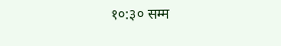१०:३० सम्म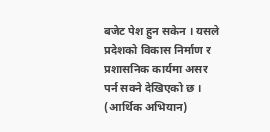बजेट पेश हुन सकेन । यसले प्रदेशको विकास निर्माण र प्रशासनिक कार्यमा असर पर्न सक्ने देखिएको छ । (आर्थिक अभियान)